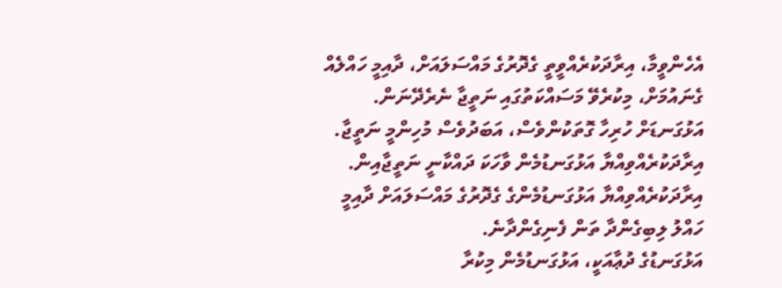އެހެންވީމާ، އިރާދަކުރެއްވީތީ ގެދޮރުގެ މައްސަލައަށް، ދާއިމީ ހައްލެއް ގެނައުމަށް، މިކުރެވޭ މަސައްކަތުގައި ނަތީޖާ ނެރެދޭނަން. އަޅުގަނޑަށް ހުރިހާ ގޮތަކުންވެސް، އަބަދުވެސް މުހިންމީ ނަތީޖާ. އިރާދަކުރެއްވިއްޔާ އަޅުގަނޑުމެން ވާހަކަ ދައްކާނީ ނަތީޖާއިން. އިރާދަކުރެއްވިއްޔާ އަޅުގަނޑުމެންގެ ގެދޮރުގެ މައްސަލައަށް ދާއިމީ ހައްލު ލިބިގެންދާ ތަން ފެނިގެންދާނެ.
އަޅުގަނޑުގެ ދުޢާއަކީ، އަޅުގަނޑުމެން މިކުރާ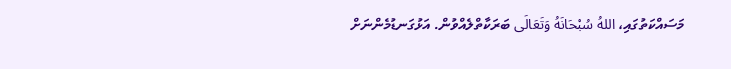މަސައްކަތުގައި، اللهُ سُبْحَانَهُ وَتَعَالَى ބަރަކާތްލެއްވުން. އަޅުގަނޑުމެންނަށް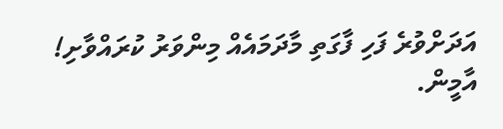އަދަށްވުރެ ފަހި ފާގަތި މާދަމައެއް މިންވަރު ކުރައްވާށި! އާމީން.